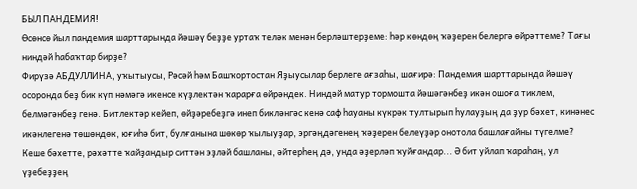БЫЛ ПАНДЕМИЯ!
Өсөнсө йыл пандемия шарттарында йәшәү беҙҙе уртаҡ теләк менән берләштерҙеме: һәр көндөң ҡәҙерен белергә өйрәттеме? Тағы ниндәй һабаҡтар бирҙе?
Фирүзә АБДУЛЛИНА, уҡытыусы, Рәсәй һәм Башҡортостан Яҙыусылар берлеге ағзаһы, шағирә: Пандемия шарттарында йәшәү осоронда беҙ бик күп нәмәгә икенсе күҙлектән ҡарарға өйрәндек. Ниндәй матур тормошта йәшәгәнбеҙ икән ошоға тиклем, белмәгәнбеҙ генә. Битлектәр кейеп, өйҙәребеҙгә инеп бикләнгәс кенә саф һауаны күкрәк тултырып һулауҙың да ҙур бәхет, кинәнес икәнлегенә төшөндөк, юғиһә бит, булғанына шөкөр ҡылыуҙар, эргәңдәгенең ҡәҙерен белеүҙәр онотола башлағайны түгелме?
Кеше бәхетте, рәхәтте ҡайҙандыр ситтән эҙләй башланы, әйтерһең дә, унда әҙерләп ҡуйғандар... Ә бит уйлап ҡараһаң, ул үҙебеҙҙең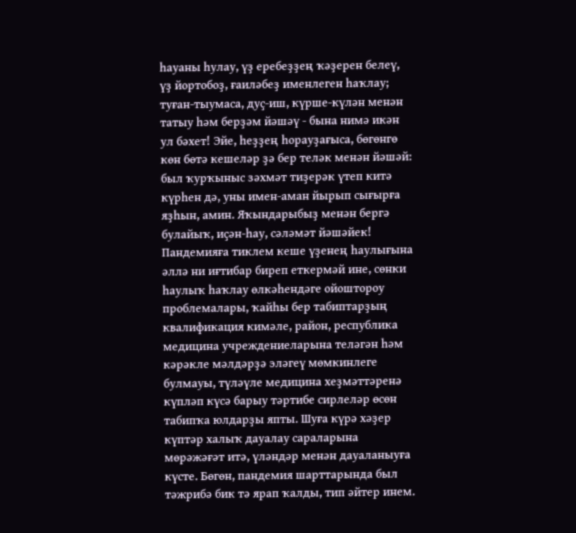һауаны һулау, үҙ еребеҙҙең ҡәҙерен белеү, үҙ йортобоҙ, ғаиләбеҙ именлеген һаҡлау; туған-тыумаса, дуҫ-иш, күрше-күлән менән татыу һәм берҙәм йәшәү - бына нимә икән ул бәхет! Эйе, һеҙҙең һорауҙағыса, бөгөнгө көн бөтә кешеләр ҙә бер теләк менән йәшәй: был ҡурҡыныс зәхмәт тиҙерәк үтеп китә күрһен дә, уны имен-аман йырып сығырға яҙһын, амин. Яҡындарыбыҙ менән бергә булайыҡ, иҫән-һау, сәләмәт йәшәйек!
Пандемияға тиклем кеше үҙенең һаулығына әллә ни иғтибар биреп еткермәй ине, сөнки һаулыҡ һаҡлау өлкәһендәге ойоштороу проблемалары, ҡайһы бер табиптарҙың квалификация кимәле, район, республика медицина учреждениеларына теләгән һәм кәрәкле мәлдәрҙә эләгеү мөмкинлеге булмауы, түләүле медицина хеҙмәттәренә күпләп күсә барыу тәртибе сирлеләр өсөн табипҡа юлдарҙы япты. Шуға күрә хәҙер күптәр халыҡ дауалау сараларына мөрәжәғәт итә, үләндәр менән дауаланыуға күсте. Бөгөн, пандемия шарттарында был тәжрибә бик тә ярап ҡалды, тип әйтер инем.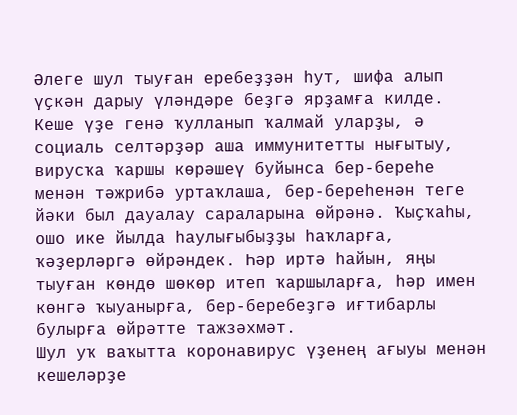Әлеге шул тыуған еребеҙҙән һут, шифа алып үҫкән дарыу үләндәре беҙгә ярҙамға килде. Кеше үҙе генә ҡулланып ҡалмай уларҙы, ә социаль селтәрҙәр аша иммунитетты нығытыу, вирусҡа ҡаршы көрәшеү буйынса бер-береһе менән тәжрибә уртаҡлаша, бер-береһенән теге йәки был дауалау сараларына өйрәнә. Ҡыҫҡаһы, ошо ике йылда һаулығыбыҙҙы һаҡларға, ҡәҙерләргә өйрәндек. Һәр иртә һайын, яңы тыуған көндө шөкөр итеп ҡаршыларға, һәр имен көнгә ҡыуанырға, бер-беребеҙгә иғтибарлы булырға өйрәтте тажзәхмәт.
Шул уҡ ваҡытта коронавирус үҙенең ағыуы менән кешеләрҙе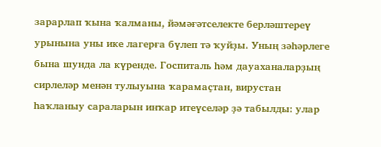зарарлап ҡына ҡалманы, йәмәғәтселекте берләштереү урынына уны ике лагерға бүлеп тә ҡуйҙы. Уның зәһәрлеге бына шунда ла күренде. Госпиталь һәм дауаханаларҙың сирлеләр менән тулыуына ҡарамаҫтан, вирустан һаҡланыу сараларын инҡар итеүселәр ҙә табылды: улар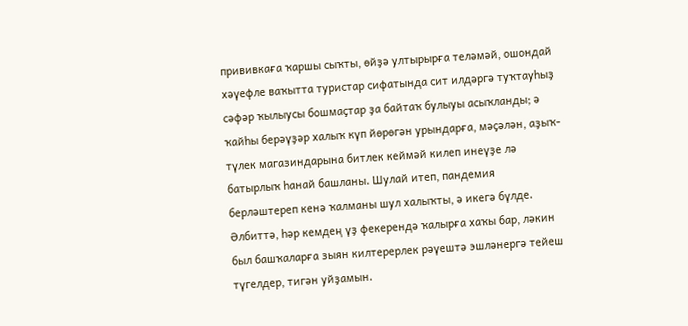прививкаға ҡаршы сыҡты, өйҙә ултырырға теләмәй, ошондай хәүефле ваҡытта туристар сифатында сит илдәргә туҡтауһыҙ сәфәр ҡылыусы бошмаҫтар ҙа байтаҡ булыуы асыҡланды; ә ҡайһы берәүҙәр халыҡ күп йөрөгән урындарға, мәҫәлән, аҙыҡ-түлек магазиндарына битлек кеймәй килеп инеүҙе лә батырлыҡ һанай башланы. Шулай итеп, пандемия берләштереп кенә ҡалманы шул халыҡты, ә икегә бүлде. Әлбиттә, һәр кемдең үҙ фекерендә ҡалырға хаҡы бар, ләкин был башҡаларға зыян килтерерлек рәүештә эшләнергә тейеш түгелдер, тигән уйҙамын.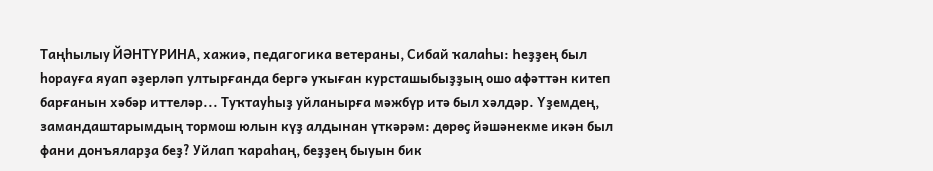Таңһылыу ЙӘНТҮРИНА, хажиә, педагогика ветераны, Сибай ҡалаһы: Һеҙҙең был һорауға яуап әҙерләп ултырғанда бергә уҡыған курсташыбыҙҙың ошо афәттән китеп барғанын хәбәр иттеләр... Туҡтауһыҙ уйланырға мәжбүр итә был хәлдәр. Үҙемдең, замандаштарымдың тормош юлын күҙ алдынан үткәрәм: дөрөҫ йәшәнекме икән был фани донъяларҙа беҙ? Уйлап ҡараһаң, беҙҙең быуын бик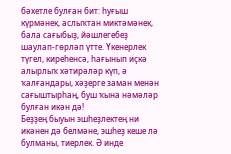бәхетле булған бит: һуғыш күрмәнек, аслыҡтан миктәмәнек, бала сағыбыҙ, йәшлегебеҙ шаулап-гөрләп үтте. Үкенерлек түгел, киреһенсә, һағынып иҫкә алырлыҡ хәтирәләр күп, ә ҡалғандары, хәҙерге заман менән сағыштырһаң, буш ҡына нәмәләр булған икән дә!
Беҙҙең быуын эшһеҙлектең ни икәнен дә белмәне, эшһеҙ кеше лә булманы, тиерлек. Ә инде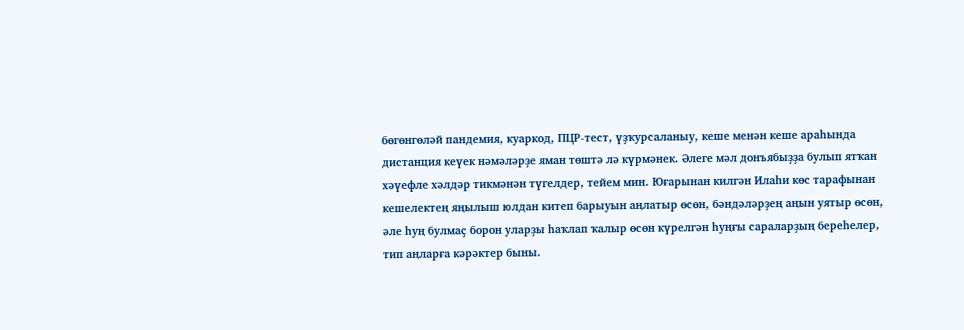бөгөнгөләй пандемия, куаркод, ПЦР-тест, үҙҡурсаланыу, кеше менән кеше араһында дистанция кеүек нәмәләрҙе яман төштә лә күрмәнек. Әлеге мәл донъябыҙҙа булып ятҡан хәүефле хәлдәр тикмәнән түгелдер, тейем мин. Юғарынан килгән Илаһи көс тарафынан кешелектең яңылыш юлдан китеп барыуын аңлатыр өсөн, бәндәләрҙең аңын уятыр өсөн, әле һуң булмаҫ борон уларҙы һаҡлап ҡалыр өсөн күрелгән һуңғы сараларҙың береһелер, тип аңларға кәрәктер быны.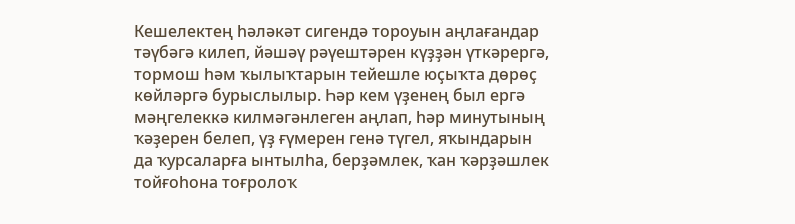Кешелектең һәләкәт сигендә тороуын аңлағандар тәүбәгә килеп, йәшәү рәүештәрен күҙҙән үткәрергә, тормош һәм ҡылыҡтарын тейешле юҫыҡта дөрөҫ көйләргә бурыслылыр. Һәр кем үҙенең был ергә мәңгелеккә килмәгәнлеген аңлап, һәр минутының ҡәҙерен белеп, үҙ ғүмерен генә түгел, яҡындарын да ҡурсаларға ынтылһа, берҙәмлек, ҡан ҡәрҙәшлек тойғоһона тоғролоҡ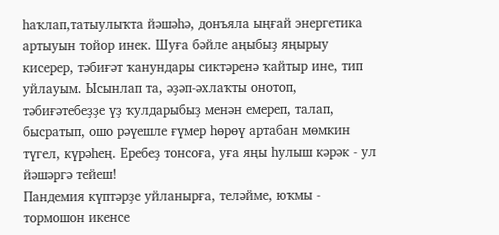һаҡлап,татыулыҡта йәшәһә, донъяла ыңғай энергетика артыуын тойор инек. Шуға бәйле аңыбыҙ яңырыу кисерер, тәбиғәт ҡанундары сиктәренә ҡайтыр ине, тип уйлауым. Ысынлап та, әҙәп-әхлаҡты онотоп, тәбиғәтебеҙҙе үҙ ҡулдарыбыҙ менән емереп, талап, бысратып, ошо рәүешле ғүмер һөрөү артабан мөмкин түгел, күрәһең. Еребеҙ тонсоға, уға яңы һулыш кәрәк - ул йәшәргә тейеш!
Пандемия күптәрҙе уйланырға, теләйме, юҡмы - тормошон икенсе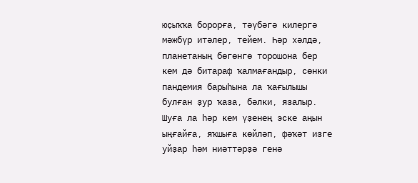юҫыҡҡа борорға, тәүбәгә килергә мәжбүр итәлер, тейем. Һәр хәлдә, планетаның бөгөнгө торошона бер кем дә битараф ҡалмағандыр, сөнки пандемия барыһына ла ҡағылышы булған ҙур ҡаза, бәлки, язалыр. Шуға ла һәр кем үҙенең эске аңын ыңғайға, яҡшыға көйләп, фәҡәт изге уйҙар һәм ниәттәрҙә генә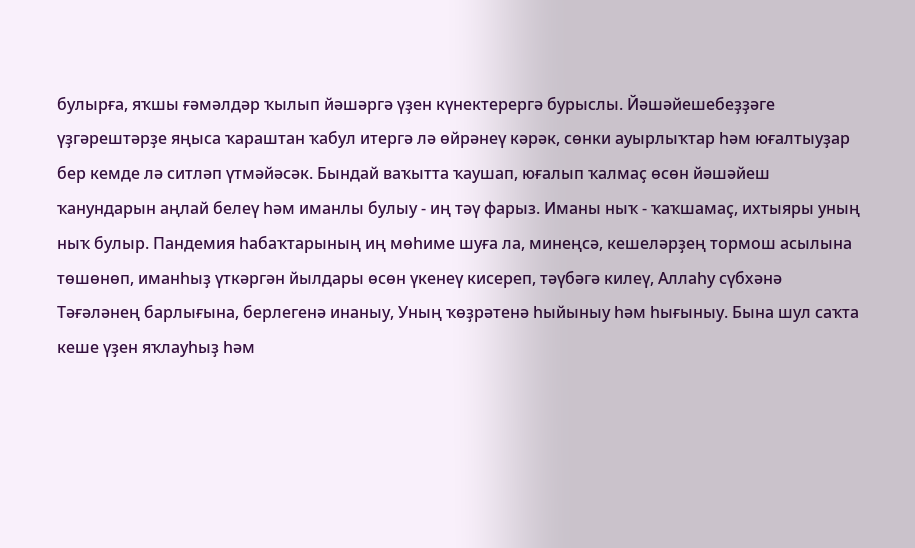булырға, яҡшы ғәмәлдәр ҡылып йәшәргә үҙен күнектерергә бурыслы. Йәшәйешебеҙҙәге үҙгәрештәрҙе яңыса ҡараштан ҡабул итергә лә өйрәнеү кәрәк, сөнки ауырлыҡтар һәм юғалтыуҙар бер кемде лә ситләп үтмәйәсәк. Бындай ваҡытта ҡаушап, юғалып ҡалмаҫ өсөн йәшәйеш ҡанундарын аңлай белеү һәм иманлы булыу - иң тәү фарыз. Иманы ныҡ - ҡаҡшамаҫ, ихтыяры уның ныҡ булыр. Пандемия һабаҡтарының иң мөһиме шуға ла, минеңсә, кешеләрҙең тормош асылына төшөнөп, иманһыҙ үткәргән йылдары өсөн үкенеү кисереп, тәүбәгә килеү, Аллаһу сүбхәнә Тәғәләнең барлығына, берлегенә инаныу, Уның ҡөҙрәтенә һыйыныу һәм һығыныу. Бына шул саҡта кеше үҙен яҡлауһыҙ һәм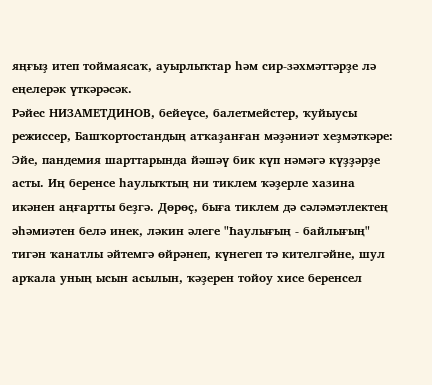яңғыҙ итеп тоймаясаҡ, ауырлыҡтар һәм сир-зәхмәттәрҙе лә еңелерәк үткәрәсәк.
Рәйес НИЗАМЕТДИНОВ, бейеүсе, балетмейстер, ҡуйыусы режиссер, Башҡортостандың атҡаҙанған мәҙәниәт хеҙмәткәре: Эйе, пандемия шарттарында йәшәү бик күп нәмәгә күҙҙәрҙе асты. Иң беренсе һаулыҡтың ни тиклем ҡәҙерле хазина икәнен аңғартты беҙгә. Дөрөҫ, быға тиклем дә сәләмәтлектең әһәмиәтен белә инек, ләкин әлеге "Һаулығың - байлығың" тигән ҡанатлы әйтемгә өйрәнеп, күнегеп тә кителгәйне, шул арҡала уның ысын асылын, ҡәҙерен тойоу хисе беренсел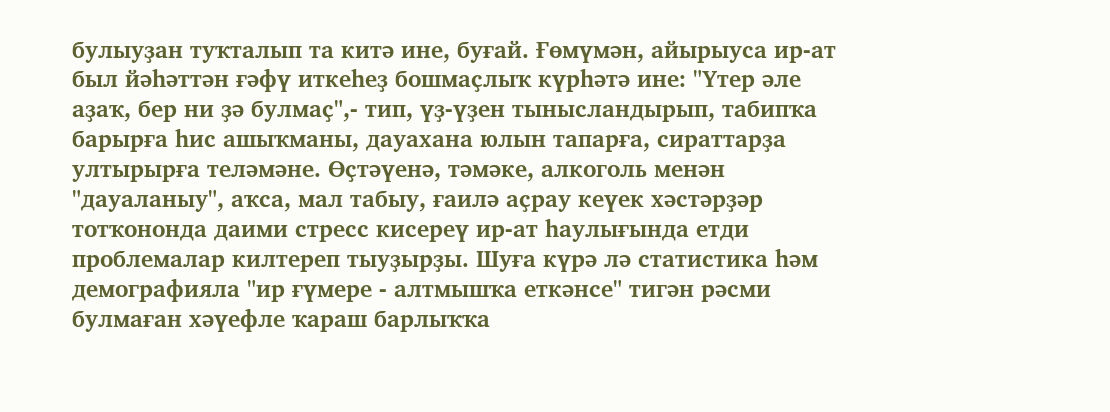булыуҙан туҡталып та китә ине, буғай. Ғөмүмән, айырыуса ир-ат был йәһәттән ғәфү иткеһеҙ бошмаҫлыҡ күрһәтә ине: "Үтер әле аҙаҡ, бер ни ҙә булмаҫ",- тип, үҙ-үҙен тынысландырып, табипҡа барырға һис ашыҡманы, дауахана юлын тапарға, сираттарҙа ултырырға теләмәне. Өҫтәүенә, тәмәке, алкоголь менән "дауаланыу", аҡса, мал табыу, ғаилә аҫрау кеүек хәстәрҙәр тотҡононда даими стресс кисереү ир-ат һаулығында етди проблемалар килтереп тыуҙырҙы. Шуға күрә лә статистика һәм демографияла "ир ғүмере - алтмышҡа еткәнсе" тигән рәсми булмаған хәүефле ҡараш барлыҡҡа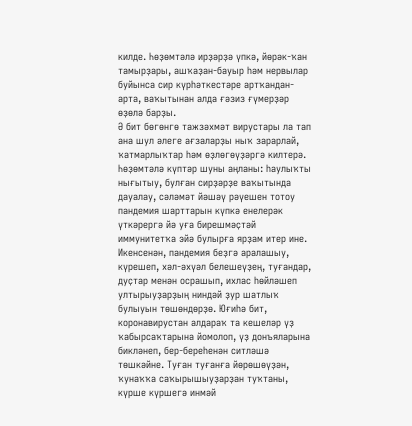килде. Һөҙөмтәлә ирҙәрҙә үпкә, йөрәк-ҡан тамырҙары, ашҡаҙан-бауыр һәм нервылар буйынса сир күрһәткестәре артҡандан-арта, ваҡытынан алда ғәзиз ғүмерҙәр өҙөлә барҙы.
Ә бит бөгөнгө тажзәхмәт вирустары ла тап ана шул әлеге ағзаларҙы ныҡ зарарлай, ҡатмарлыҡтар һәм өҙлөгөүҙәргә килтерә. Һөҙөмтәлә күптәр шуны аңланы: һаулыҡты нығытыу, булған сирҙәрҙе ваҡытында дауалау, сәләмәт йәшәү рәүешен тотоу пандемия шарттарын күпкә енелерәк үткәрергә йә уға бирешмәҫтәй иммунитетҡа эйә булырға ярҙам итер ине. Икенсенән, пандемия беҙгә аралашыу, күрешеп, хәл-әхүәл белешеүҙең, туғандар, дуҫтар менән осрашып, ихлас һөйләшеп ултырыуҙарҙың ниндәй ҙур шатлыҡ булыуын төшөндөрҙө. Юғиһә бит, коронавирустан алдараҡ та кешеләр үҙ ҡабырсаҡтарына йомолоп, үҙ донъяларына бикләнеп, бер-береһенән ситләшә төшкәйне. Туған туғанға йөрөшөүҙән, ҡунаҡҡа саҡырышыуҙарҙан туҡтаны, күрше күршегә инмәй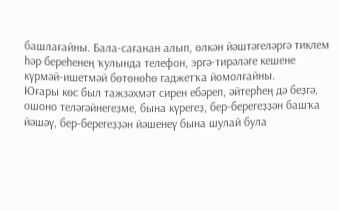башлағайны. Бала-сағанан алып, өлкән йәштәгеләргә тиклем һәр береһенең ҡулында телефон, эргә-тирәләге кешене күрмәй-ишетмәй бөтөнөһө гаджетҡа йомолғайны.
Юғары көс был тажзәхмәт сирен ебәреп, әйтерһең дә беҙгә, ошоно теләгәйнегеҙме, бына күрегеҙ, бер-берегеҙҙән башҡа йәшәү, бер-берегеҙҙән йәшенеү бына шулай була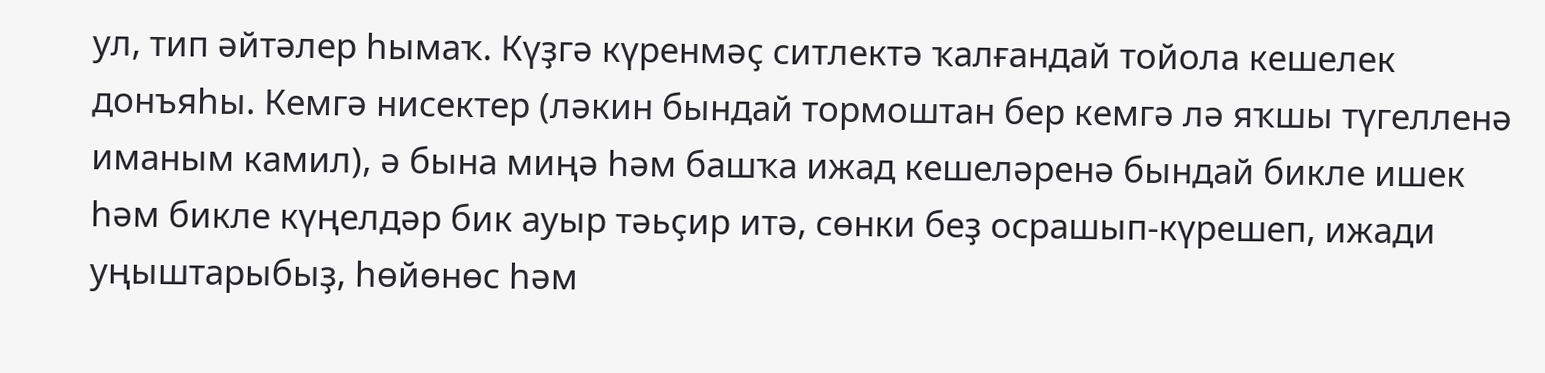ул, тип әйтәлер һымаҡ. Күҙгә күренмәҫ ситлектә ҡалғандай тойола кешелек донъяһы. Кемгә нисектер (ләкин бындай тормоштан бер кемгә лә яҡшы түгелленә иманым камил), ә бына миңә һәм башҡа ижад кешеләренә бындай бикле ишек һәм бикле күңелдәр бик ауыр тәьҫир итә, сөнки беҙ осрашып-күрешеп, ижади уңыштарыбыҙ, һөйөнөс һәм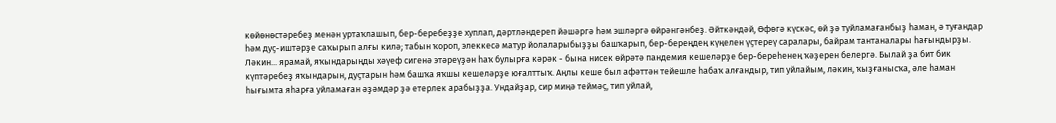көйөнөстәребеҙ менән уртаҡлашып, бер-беребеҙҙе хуплап, дәртләндереп йәшәргә һәм эшләргә өйрәнгәнбеҙ. Әйткәндәй, Өфөгә күскәс, өй ҙә туйламағанбыҙ һаман, ә туғандар һәм дуҫ-иштәрҙе саҡырып алғы килә; табын ҡороп, элеккесә матур йолаларыбыҙҙы башҡарып, бер-береңдең күңелен үҫтереү саралары, байрам тантаналары һағындырҙы. Ләкин... ярамай, яҡындарыңды хәүеф сигенә этәреүҙән һаҡ булырға кәрәк - бына нисек өйрәтә пандемия кешеләрҙе бер-береһенең ҡәҙерен белергә. Былай ҙа бит бик күптәребеҙ яҡындарын, дуҫтарын һәм башҡа яҡшы кешеләрҙе юғалттыҡ. Аңлы кеше был афәттән тейешле һабаҡ алғандыр, тип уйлайым, ләкин, ҡыҙғанысҡа, әле һаман һығымта яһарға уйламаған әҙәмдәр ҙә етерлек арабыҙҙа. Ундайҙар, сир миңә теймәҫ, тип уйлай,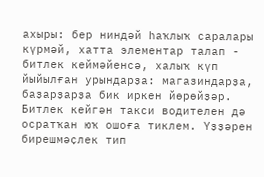ахыры: бер ниндәй һаҡлыҡ саралары күрмәй, хатта элементар талап - битлек кеймәйенсә, халыҡ күп йыйылған урындарҙа: магазиндарҙа, баҙарҙарҙа бик иркен йөрөйҙәр. Битлек кейгән такси водителен дә осратҡан юҡ ошоға тиклем. Үҙҙәрен бирешмәҫлек тип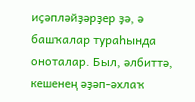иҫәпләйҙәрҙер ҙә, ә башҡалар тураһында оноталар. Был, әлбиттә, кешенең әҙәп-әхлаҡ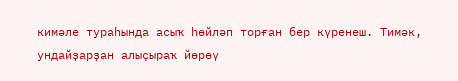кимәле тураһында асыҡ һөйләп торған бер күренеш. Тимәк, ундайҙарҙан алыҫыраҡ йөрөү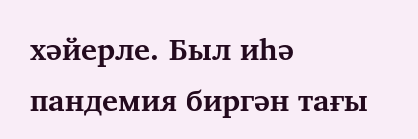хәйерле. Был иһә пандемия биргән тағы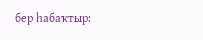бер һабаҡтыр: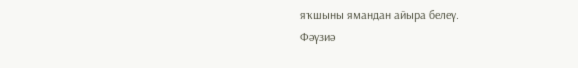яҡшыны ямандан айыра белеү.
Фәүзиә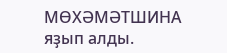МӨХӘМӘТШИНА яҙып алды.